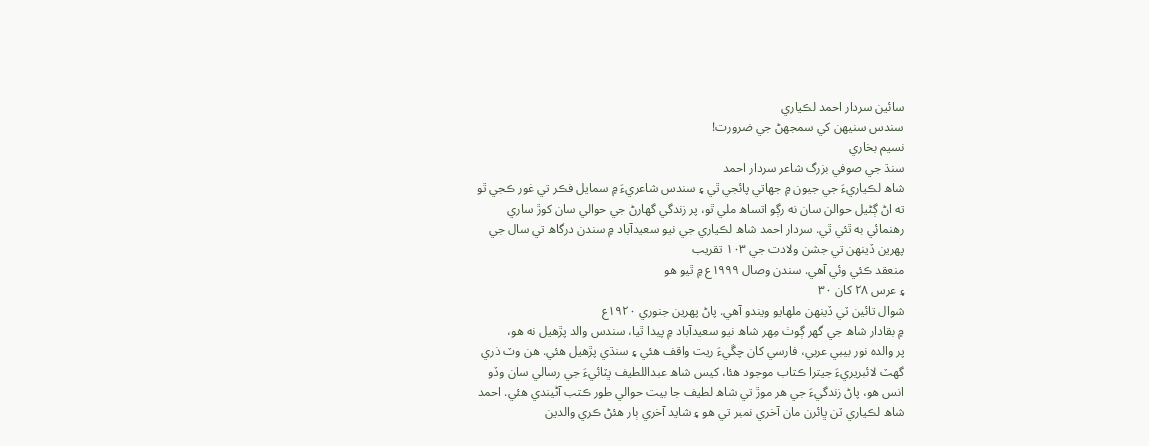سائين سردار احمد لڪياري
سندس سنيهن کي سمجهڻ جي ضرورت!
نسيم بخاري
سنڌ جي صوفي بزرگ شاعر سردار احمد
شاھ لڪياريءَ جي جيون ۾ جهاتي پائجي ٿي ۽ سندس شاعريءَ ۾ سمايل فڪر تي غور ڪجي ٿو
ته اڻ ڳڻيل حوالن سان نه رڳو اتساھ ملي ٿو، پر زندگي گهارڻ جي حوالي سان کوڙ ساري
رهنمائي به ٿئي ٿي. سردار احمد شاھ لڪياري جي نيو سعيدآباد ۾ سندن درگاھ تي سال جي
پهرين ڏينهن تي جشن ولادت جي ۱۰۳ تقريب
منعقد ڪئي وئي آهي. سندن وصال ۱۹۹۹ع ۾ ٿيو هو
۽ عرس ۲۸ کان ۳۰
شوال تائين ٽي ڏينهن ملهايو ويندو آهي. پاڻ پهرين جنوري ۱۹۲۰ع
۾ بقادار شاھ جي گهر ڳوٺ مِهر شاھ نيو سعيدآباد ۾ پيدا ٿيا، سندس والد پڙهيل نه هو،
پر والده نور بيبي عربي، فارسي کان چڱيءَ ريت واقف هئي ۽ سنڌي پڙهيل هئي. هن وٽ ذري
گهٽ لائبريريءَ جيترا ڪتاب موجود هئا، کيس شاھ عبداللطيف ڀٽائيءَ جي رسالي سان وڏو
انس هو، پاڻ زندگيءَ جي هر موڙ تي شاھ لطيف جا بيت حوالي طور ڪتب آڻيندي هئي. احمد
شاھ لڪياري ٽن ڀائرن مان آخري نمبر تي هو ۽ شايد آخري ٻار هئڻ ڪري والدين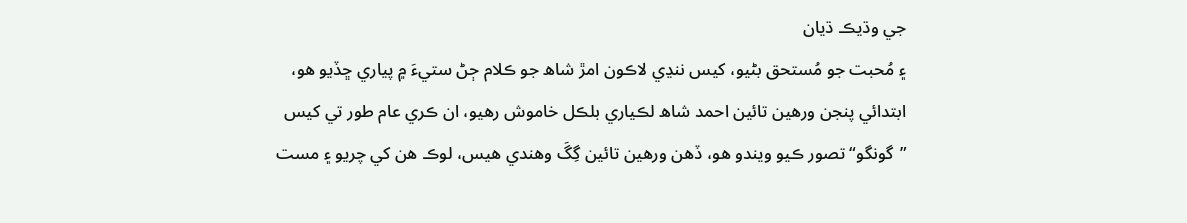جي وڌيڪ ڌيان
۽ مُحبت جو مُستحق بڻيو، کيس ننڍي لاڪون امڙ شاھ جو ڪلام ڄڻ ستيءَ ۾ پياري ڇڏيو هو،
ابتدائي پنجن ورهين تائين احمد شاھ لڪياري بلڪل خاموش رهيو، ان ڪري عام طور تي کيس
”گونگو“ تصور ڪيو ويندو هو، ڏهن ورهين تائين گِگَ وهندي هيس، لوڪ هن کي چريو ۽ مست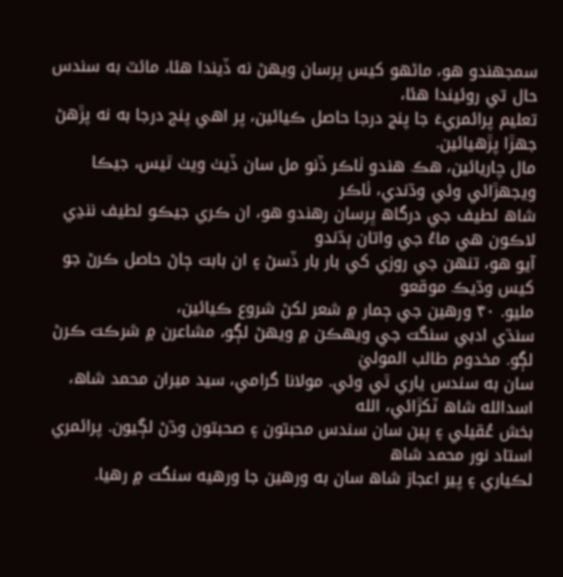سمجهندو هو، ماڻهو کيس ڀرسان ويهڻ نه ڏيندا هئا، مائٽ به سندس حال تي روئيندا هئا،
تعليم پرائمريءَ جا پنج درجا حاصل ڪيائين، پر اهي پنج درجا به نه پڙهڻ جهڙا پڙهيائين.
مال چاريائين، هڪ هندو ٺاڪر ڏنو مل سان ڏيٺ ويٺ ٿيس، جيڪا ويجهڙائي وئي وڌندي، ٺاڪر
شاھ لطيف جي درگاھ ڀرسان رهندو هو، ان ڪري جيڪو لطيف ننڍي لاڪون هي ماءُ جي واتان ٻڌندو
آيو هو، تنهن جي روزي کي بار بار ڏسڻ ۽ ان بابت ڄاڻ حاصل ڪرڻ جو کيس وڌيڪ موقعو
مليو. ۴۰ ورهين جي ڄمار ۾ شعر لکڻ شروع ڪيائين،
سنڌي ادبي سنگت جي ويهڪن ۾ ويهڻ لڳو، مشاعرن ۾ شرڪت ڪرڻ لڳو. مخدوم طالب الموليٰ
سان به سندس ياري ٿي وئي. مولانا گرامي، سيد ميران محمد شاھ، اسدالله شاھ ٽکڙائي، الله
بخش عُقيلي ۽ ٻين سان سندس محبتون ۽ صحبتون وڌڻ لڳيون. پرائمري استاد نور محمد شاھ
لڪياري ۽ پير اعجاز شاھ سان به ورهين جا ورهيه سنگت ۾ رهيا.